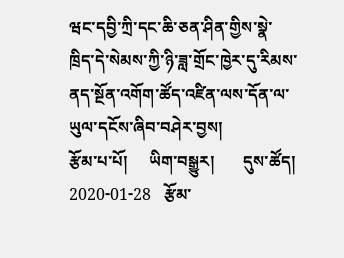ཝང་དབྱི་ཀྲི་དང་ཆི་ཅན་ཤིན་གྱིས་སྣེ་ཁྲིད་དེ་སེམས་ཀྱི་ཉི་ཟླ་གྲོང་ཁྱེར་དུ་རིམས་ནད་སྔོན་འགོག་ཚོད་འཛིན་ལས་དོན་ལ་ཡུལ་དངོས་ཞིབ་བཤེར་བྱས།
རྩོམ་པ་པོ།     ཡིག་བསྒྱུར།       དུས་ཚོད།   2020-01-28   རྩོམ་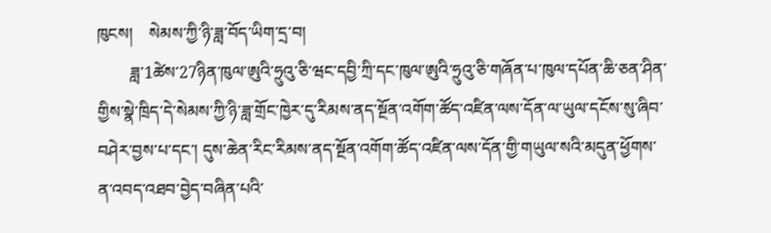ཁུངས།    སེམས་ཀྱི་ཉི་ཟླ་བོད་ཡིག་དྲ་བ།
        ཟླ་1ཚེས་27ཉིན་ཁུལ་ཨུའི་ཧྲུའུ་ཅི་ཝང་དབྱི་ཀྲི་དང་ཁུལ་ཨུའི་ཧྲུའུ་ཅི་གཞོན་པ་ཁུལ་དཔོན་ཆི་ཅན་ཤིན་གྱིས་སྣེ་ཁྲིད་དེ་སེམས་ཀྱི་ཉི་ཟླ་གྲོང་ཁྱེར་དུ་རིམས་ནད་སྔོན་འགོག་ཚོད་འཛིན་ལས་དོན་ལ་ཡུལ་དངོས་སུ་ཞིབ་བཤེར་བྱས་པ་དང་། དུས་ཆེན་རིང་རིམས་ནད་སྔོན་འགོག་ཚོད་འཛིན་ལས་དོན་གྱི་གཡུལ་སའི་མདུན་ཕྱོགས་ན་འབད་འཐབ་བྱེད་བཞིན་པའི་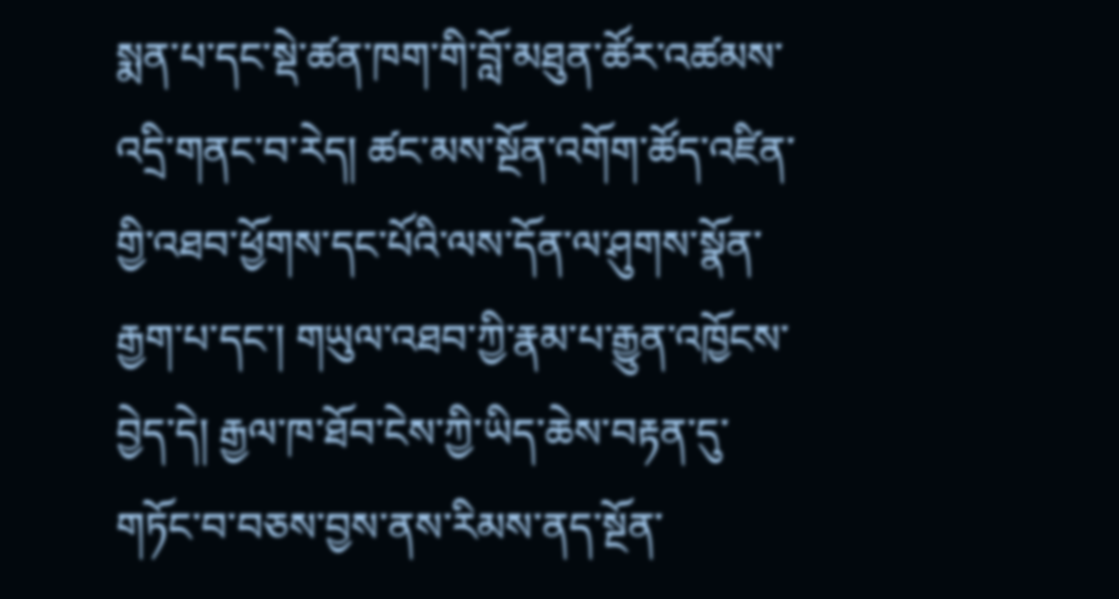སྨན་པ་དང་སྡེ་ཚན་ཁག་གི་བློ་མཐུན་ཚོར་འཚམས་འདྲི་གནང་བ་རེད། ཚང་མས་སྔོན་འགོག་ཚོད་འཛིན་གྱི་འཐབ་ཕྱོགས་དང་པོའི་ལས་དོན་ལ་ཤུགས་སྣོན་རྒྱག་པ་དང་། གཡུལ་འཐབ་ཀྱི་རྣམ་པ་རྒྱུན་འཁྱོངས་བྱེད་དེ། རྒྱལ་ཁ་ཐོབ་ངེས་ཀྱི་ཡིད་ཆེས་བརྟན་དུ་གཏོང་བ་བཅས་བྱས་ནས་རིམས་ནད་སྔོན་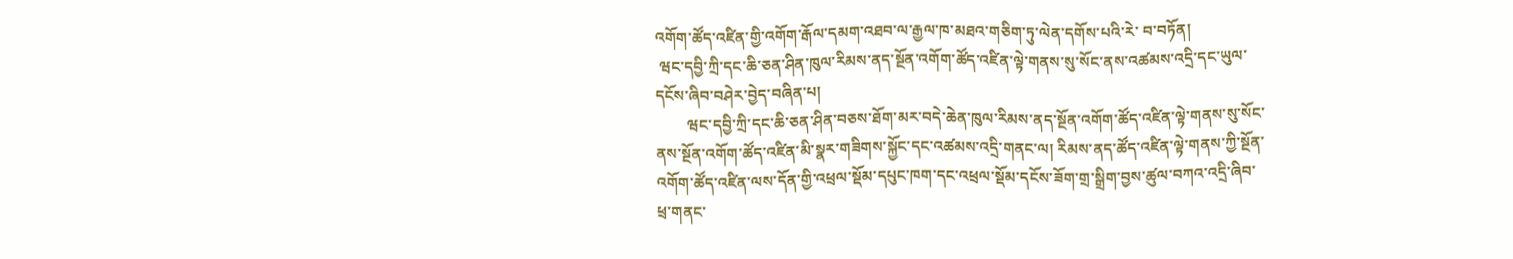འགོག་ཚོད་འཛིན་གྱི་འགོག་རྒོལ་དམག་འཐབ་ལ་རྒྱལ་ཁ་མཐའ་གཅིག་ཏུ་ལེན་དགོས་པའི་རེ་ བ་བཏོན།
 ཝང་དབྱི་ཀྲི་དང་ཆི་ཅན་ཤིན་ཁུལ་རིམས་ནད་སྔོན་འགོག་ཚོད་འཛིན་ལྟེ་གནས་སུ་སོང་ནས་འཚམས་འདྲི་དང་ཡུལ་དངོས་ཞིབ་བཤེར་བྱེད་བཞིན་པ།
        ཝང་དབྱི་ཀྲི་དང་ཆི་ཅན་ཤིན་བཅས་ཐོག་མར་བདེ་ཆེན་ཁུལ་རིམས་ནད་སྔོན་འགོག་ཚོད་འཛིན་ལྟེ་གནས་སུ་སོང་ནས་སྔོན་འགོག་ཚོད་འཛིན་མི་སྣར་གཟིགས་སྐྱོང་དང་འཚམས་འདྲི་གནང་ལ། རིམས་ནད་ཚོད་འཛིན་ལྟེ་གནས་ཀྱི་སྔོན་འགོག་ཚོད་འཛིན་ལས་དོན་གྱི་འཕྲལ་སྡོམ་དཔུང་ཁག་དང་འཕྲལ་སྡོམ་དངོས་ཟོག་གྲ་སྒྲིག་བྱས་ཚུལ་བཀའ་འདྲི་ཞིབ་ཕྲ་གནང་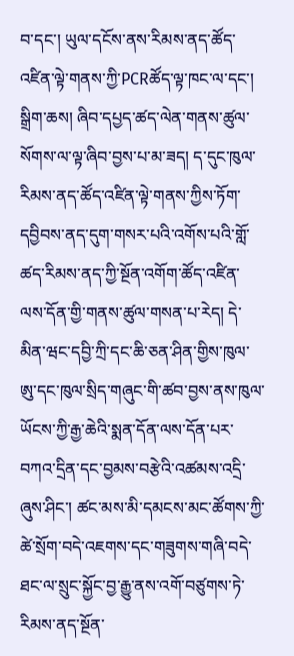བ་དང་། ཡུལ་དངོས་ནས་རིམས་ནད་ཚོད་འཛིན་ལྟེ་གནས་ཀྱི་PCRཚོད་ལྟ་ཁང་ལ་དང་། སྒྲིག་ཆས། ཞིབ་དཔྱད་ཚད་ལེན་གནས་ཚུལ་སོགས་ལ་ལྟ་ཞིབ་བྱས་པ་མ་ཟད། ད་དུང་ཁུལ་རིམས་ནད་ཚོད་འཛིན་ལྟེ་གནས་ཀྱིས་ཏོག་དབྱིབས་ནད་དུག་གསར་པའི་འགོས་པའི་གློ་ཚད་རིམས་ནད་ཀྱི་སྔོན་འགོག་ཚོད་འཛིན་ལས་དོན་གྱི་གནས་ཚུལ་གསན་པ་རེད། དེ་མིན་ཝང་དབྱི་ཀྲི་དང་ཆི་ཅན་ཤིན་གྱིས་ཁུལ་ཨུ་དང་ཁུལ་སྲིད་གཞུང་གི་ཚབ་བྱས་ནས་ཁུལ་ཡོངས་ཀྱི་རྒྱ་ཆེའི་སྨན་དོན་ལས་དོན་པར་བཀའ་དྲིན་དང་བྱམས་བརྩེའི་འཚམས་འདྲི་ཞུས་ཤིང་། ཚང་མས་མི་དམངས་མང་ཚོགས་ཀྱི་ཚེ་སྲོག་བདེ་འཇགས་དང་གཟུགས་གཞི་བདེ་ཐང་ལ་སྲུང་སྐྱོང་བྱ་རྒྱུ་ནས་འགོ་བཙུགས་ཏེ་རིམས་ནད་སྔོན་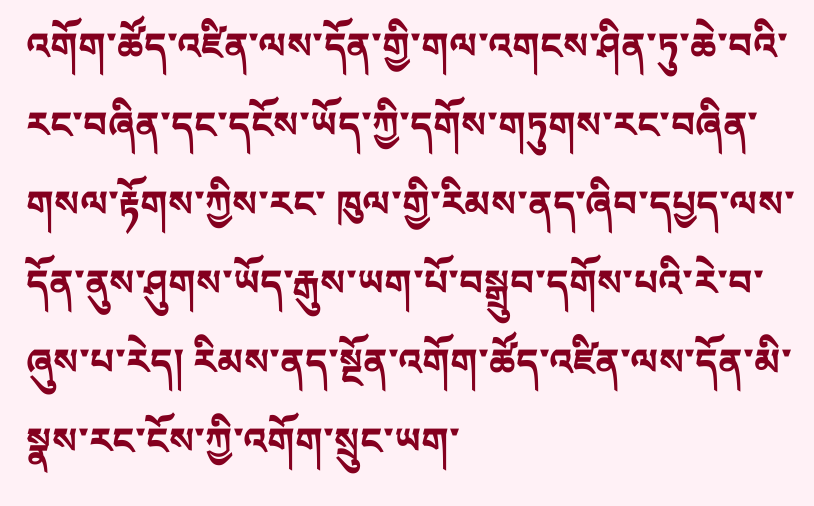འགོག་ཚོད་འཛིན་ལས་དོན་གྱི་གལ་འགངས་ཤིན་ཏུ་ཆེ་བའི་རང་བཞིན་དང་དངོས་ཡོད་ཀྱི་དགོས་གཏུགས་རང་བཞིན་གསལ་རྟོགས་ཀྱིས་རང་ ཁུལ་གྱི་རིམས་ནད་ཞིབ་དཔྱད་ལས་དོན་ནུས་ཤུགས་ཡོད་རྒུས་ཡག་པོ་བསྒྲུབ་དགོས་པའི་རེ་བ་ཞུས་པ་རེད། རིམས་ནད་སྔོན་འགོག་ཚོད་འཛིན་ལས་དོན་མི་སྣས་རང་ངོས་ཀྱི་འགོག་སྲུང་ཡག་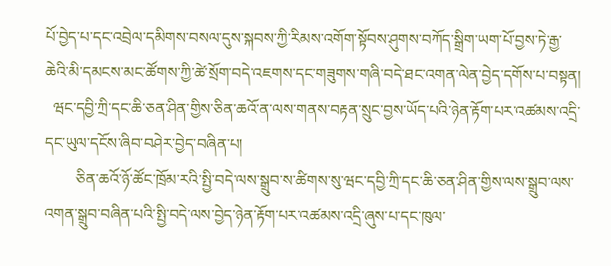པོ་བྱེད་པ་དང་འབྲེལ་དམིགས་བསལ་དུས་སྐབས་ཀྱི་རིམས་འགོག་སྟོབས་ཤུགས་བཀོད་སྒྲིག་ཡག་པོ་བྱས་ཏེ་རྒྱ་ཆེའི་མི་དམངས་མང་ཚོགས་ཀྱི་ཚེ་སྲོག་བདེ་འཇགས་དང་གཟུགས་གཞི་བདེ་ཐང་འགན་ལེན་བྱེད་དགོས་པ་བསྟན།
  ཝང་དབྱི་ཀྲི་དང་ཆི་ཅན་ཤིན་གྱིས་ཅིན་ཆའོ་ན་ལས་གནས་བརྟན་སྲུང་བྱས་ཡོད་པའི་ཉེན་རྟོག་པར་འཚམས་འདྲི་དང་ཡུལ་དངོས་ཞིབ་བཤེར་བྱེད་བཞིན་པ།
        ཅིན་ཆའོ་ཉོ་ཚོང་ཁྲོམ་རའི་སྤྱི་བདེ་ལས་སྒྲུབ་ས་ཚིགས་སུ་ཝང་དབྱི་ཀྲི་དང་ཆི་ཅན་ཤིན་གྱིས་ལས་སྒྲུབ་ལས་འགན་སྒྲུབ་བཞིན་པའི་སྤྱི་བདེ་ལས་བྱེད་ཉེན་རྟོག་པར་འཚམས་འདྲི་ཞུས་པ་དང་ཁུལ་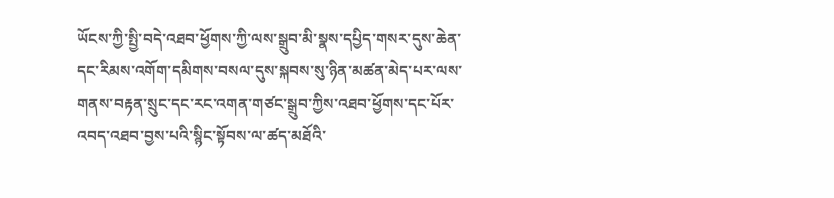ཡོངས་ཀྱི་སྤྱི་བདེ་འཐབ་ཕྱོགས་ཀྱི་ལས་སྒྲུབ་མི་སྣས་དཔྱིད་གསར་དུས་ཆེན་དང་རིམས་འགོག་དམིགས་བསལ་དུས་སྐབས་སུ་ཉིན་མཚན་མེད་པར་ལས་གནས་བརྟན་སྲུང་དང་རང་འགན་གཙང་སྒྲུབ་ཀྱིས་འཐབ་ཕྱོགས་དང་པོར་འབད་འཐབ་བྱས་པའི་སྙིང་སྟོབས་ལ་ཚད་མཐོའི་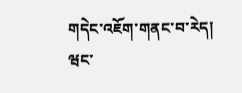གདེང་འཇོག་གནང་བ་རེད། ཝང་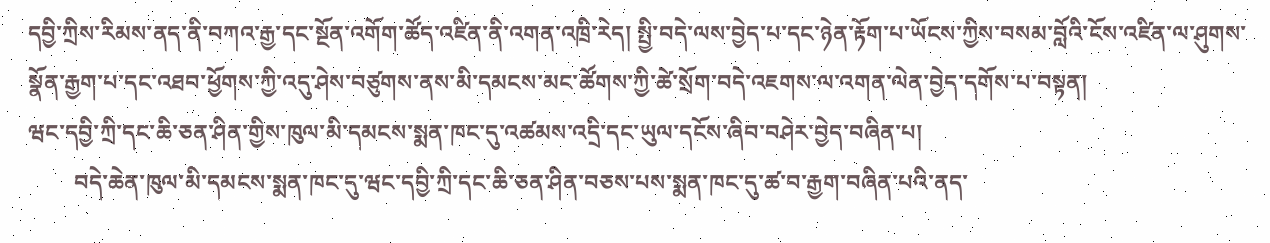དབྱི་ཀྲིས་རིམས་ནད་ནི་བཀའ་རྒྱ་དང་སྔོན་འགོག་ཚོད་འཛིན་ནི་འགན་འཁྲི་རེད། སྤྱི་བདེ་ལས་བྱེད་པ་དང་ཉེན་རྟོག་པ་ཡོངས་ཀྱིས་བསམ་བློའི་ངོས་འཛིན་ལ་ཤུགས་སྣོན་རྒྱག་པ་དང་འཐབ་ཕྱོགས་ཀྱི་འདུ་ཤེས་བཙུགས་ནས་མི་དམངས་མང་ཚོགས་ཀྱི་ཚེ་སྲོག་བདེ་འཇགས་ལ་འགན་ལེན་བྱེད་དགོས་པ་བསྟན།
ཝང་དབྱི་ཀྲི་དང་ཆི་ཅན་ཤིན་གྱིས་ཁུལ་མི་དམངས་སྨན་ཁང་དུ་འཚམས་འདྲི་དང་ཡུལ་དངོས་ཞིབ་བཤེར་བྱེད་བཞིན་པ།
        བདེ་ཆེན་ཁུལ་མི་དམངས་སྨན་ཁང་དུ་ཝང་དབྱི་ཀྲི་དང་ཆི་ཅན་ཤིན་བཅས་པས་སྨན་ཁང་དུ་ཚ་བ་རྒྱག་བཞིན་པའི་ནད་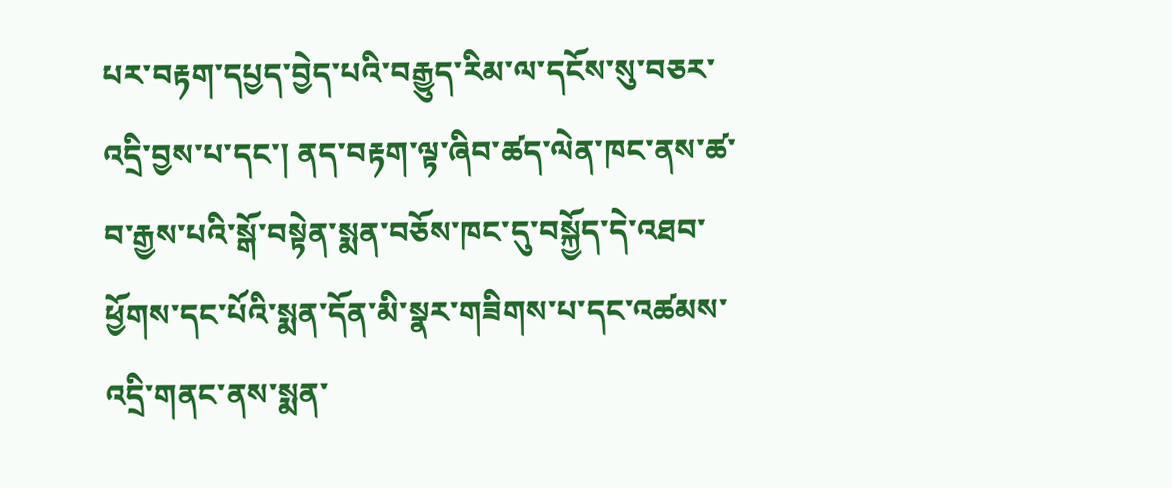པར་བརྟག་དཔྱད་བྱེད་པའི་བརྒྱུད་རིམ་ལ་དངོས་སུ་བཅར་འདྲི་བྱས་པ་དང་། ནད་བརྟག་ལྟ་ཞིབ་ཚད་ལེན་ཁང་ནས་ཚ་བ་རྒྱས་པའི་སྒོ་བསྟེན་སྨན་བཅོས་ཁང་དུ་བསྐྱོད་དེ་འཐབ་ཕྱོགས་དང་པོའི་སྨན་དོན་མི་སྣར་གཟིགས་པ་དང་འཚམས་འདྲི་གནང་ནས་སྨན་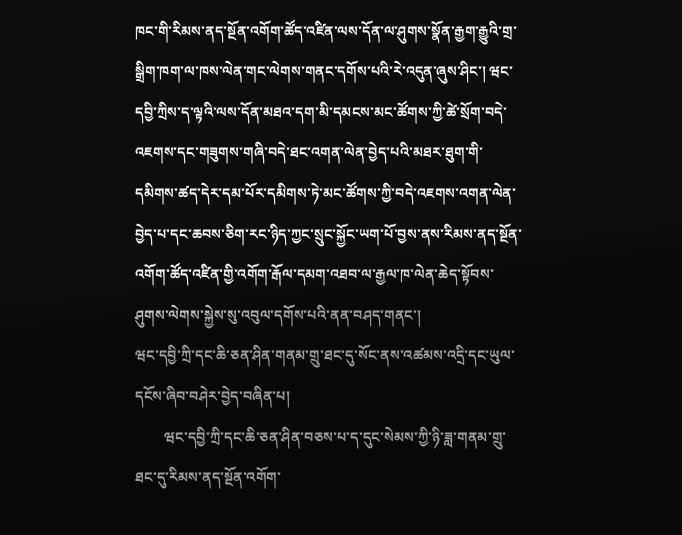ཁང་གི་རིམས་ནད་སྔོན་འགོག་ཚོད་འཛིན་ལས་དོན་ལ་ཤུགས་སྣོན་རྒྱག་རྒྱུའི་གྲ་སྒྲིག་ཁག་ལ་ཁས་ལེན་གང་ལེགས་གནང་དགོས་པའི་རེ་འདུན་ཞུས་ཤིང་། ཝང་དབྱི་ཀྲིས་ད་ལྟའི་ལས་དོན་མཐའ་དག་མི་དམངས་མང་ཚོགས་ཀྱི་ཚེ་སྲོག་བདེ་འཇགས་དང་གཟུགས་གཞི་བདེ་ཐང་འགན་ལེན་བྱེད་པའི་མཐར་ཐུག་གི་དམིགས་ཚད་དེར་དམ་པོར་དམིགས་ཏེ་མང་ཚོགས་ཀྱི་བདེ་འཇགས་འགན་ལེན་བྱེད་པ་དང་ཆབས་ཅིག་རང་ཉིད་ཀྱང་སྲུང་སྐྱོང་ཡག་པོ་བྱས་ནས་རིམས་ནད་སྔོན་འགོག་ཚོད་འཛིན་གྱི་འགོག་རྒོལ་དམག་འཐབ་ལ་རྒྱལ་ཁ་ལེན་ཆེད་སྟོབས་ཤུགས་ལེགས་སྐྱེས་སུ་འབུལ་དགོས་པའི་ནན་བཤད་གནང་།
ཝང་དབྱི་ཀྲི་དང་ཆི་ཅན་ཤིན་གནམ་གྲུ་ཐང་དུ་སོང་ནས་འཚམས་འདྲི་དང་ཡུལ་དངོས་ཞིབ་བཤེར་བྱེད་བཞིན་པ།
        ཝང་དབྱི་ཀྲི་དང་ཆི་ཅན་ཤིན་བཅས་པ་ད་དུང་སེམས་ཀྱི་ཉི་ཟླ་གནམ་གྲུ་ཐང་དུ་རིམས་ནད་སྔོན་འགོག་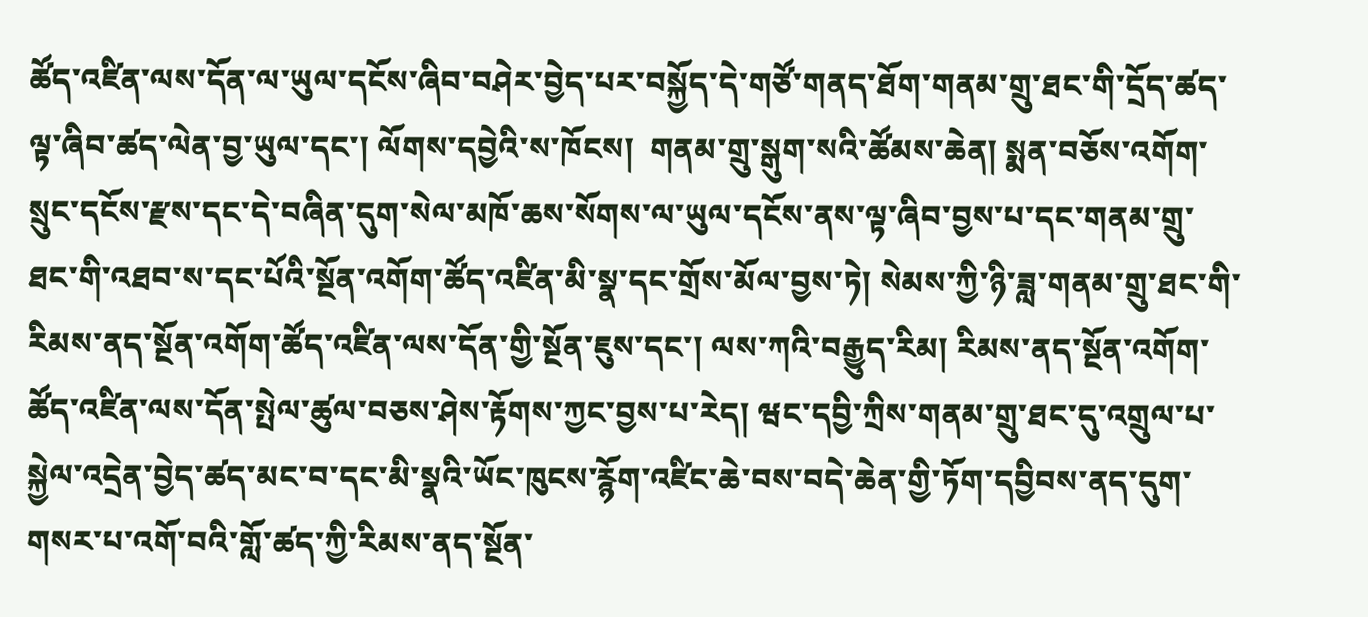ཚོད་འཛིན་ལས་དོན་ལ་ཡུལ་དངོས་ཞིབ་བཤེར་བྱེད་པར་བསྐྱོད་དེ་གཙོ་གནད་ཐོག་གནམ་གྲུ་ཐང་གི་དྲོད་ཚད་ལྟ་ཞིབ་ཚད་ལེན་བྱ་ཡུལ་དང་། ལོགས་དབྱེའི་ས་ཁོངས།  གནམ་གྲུ་སྒུག་སའི་ཚོམས་ཆེན། སྨན་བཅོས་འགོག་སྲུང་དངོས་རྫས་དང་དེ་བཞིན་དུག་སེལ་མཁོ་ཆས་སོགས་ལ་ཡུལ་དངོས་ནས་ལྟ་ཞིབ་བྱས་པ་དང་གནམ་གྲུ་ཐང་གི་འཐབ་ས་དང་པོའི་སྔོན་འགོག་ཚོད་འཛིན་མི་སྣ་དང་གྲོས་མོལ་བྱས་ཏེ། སེམས་ཀྱི་ཉི་ཟླ་གནམ་གྲུ་ཐང་གི་རིམས་ནད་སྔོན་འགོག་ཚོད་འཛིན་ལས་དོན་གྱི་སྔོན་ཇུས་དང་། ལས་ཀའི་བརྒྱུད་རིམ། རིམས་ནད་སྔོན་འགོག་ཚོད་འཛིན་ལས་དོན་སྤེལ་ཚུལ་བཅས་ཤེས་རྟོགས་ཀྱང་བྱས་པ་རེད། ཝང་དབྱི་ཀྲིས་གནམ་གྲུ་ཐང་དུ་འགྲུལ་པ་སྐྱེལ་འདྲེན་བྱེད་ཚད་མང་བ་དང་མི་སྣའི་ཡོང་ཁུངས་རྙོག་འཛིང་ཆེ་བས་བདེ་ཆེན་གྱི་ཏོག་དབྱིབས་ནད་དུག་གསར་པ་འགོ་བའི་གློ་ཚད་ཀྱི་རིམས་ནད་སྔོན་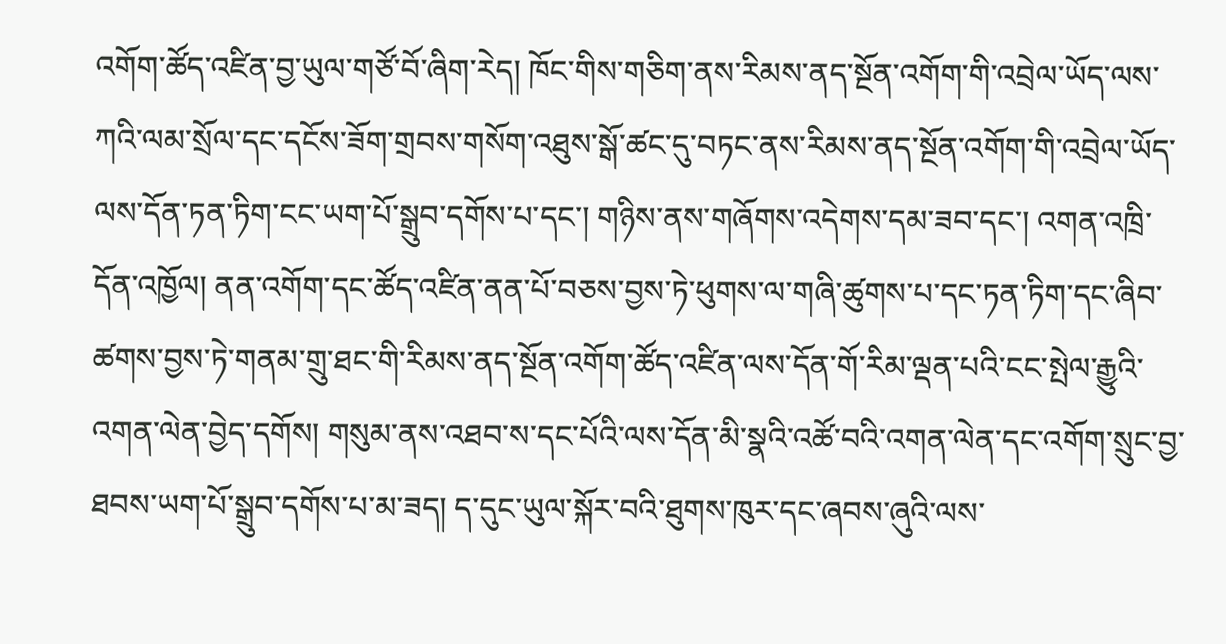འགོག་ཚོད་འཛིན་བྱ་ཡུལ་གཙོ་བོ་ཞིག་རེད། ཁོང་གིས་གཅིག་ནས་རིམས་ནད་སྔོན་འགོག་གི་འབྲེལ་ཡོད་ལས་ཀའི་ལམ་སྲོལ་དང་དངོས་ཟོག་གྲབས་གསོག་འཐུས་སྒོ་ཚང་དུ་བཏང་ནས་རིམས་ནད་སྔོན་འགོག་གི་འབྲེལ་ཡོད་ལས་དོན་ཏན་ཏིག་ངང་ཡག་པོ་སྒྲུབ་དགོས་པ་དང་། གཉིས་ནས་གཞོགས་འདེགས་དམ་ཟབ་དང་། འགན་འཁྲི་དོན་འཁྱོལ། ནན་འགོག་དང་ཚོད་འཛིན་ནན་པོ་བཅས་བྱས་ཏེ་ཕུགས་ལ་གཞི་ཚུགས་པ་དང་ཏན་ཏིག་དང་ཞིབ་ཚགས་བྱས་ཏེ་གནམ་གྲུ་ཐང་གི་རིམས་ནད་སྔོན་འགོག་ཚོད་འཛིན་ལས་དོན་གོ་རིམ་ལྡན་པའི་ངང་སྤེལ་རྒྱུའི་འགན་ལེན་བྱེད་དགོས། གསུམ་ནས་འཐབ་ས་དང་པོའི་ལས་དོན་མི་སྣའི་འཚོ་བའི་འགན་ལེན་དང་འགོག་སྲུང་བྱ་ཐབས་ཡག་པོ་སྒྲུབ་དགོས་པ་མ་ཟད། ད་དུང་ཡུལ་སྐོར་བའི་ཐུགས་ཁུར་དང་ཞབས་ཞུའི་ལས་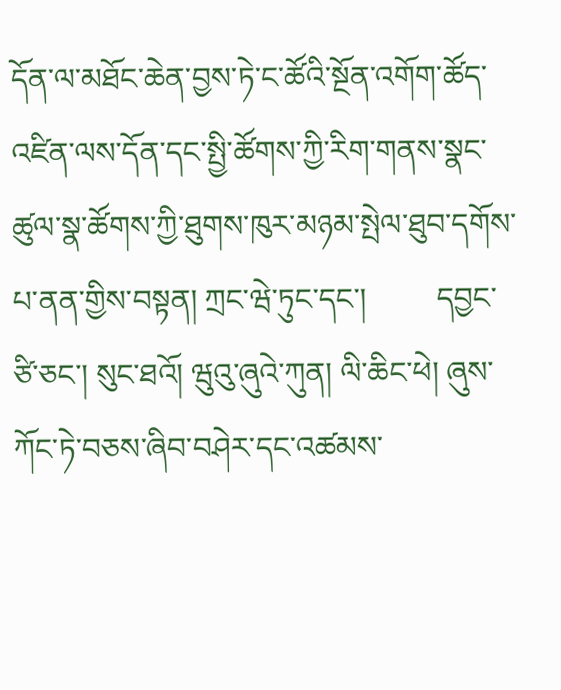དོན་ལ་མཐོང་ཆེན་བྱས་ཏེ་ང་ཚོའི་སྔོན་འགོག་ཚོད་འཛིན་ལས་དོན་དང་སྤྱི་ཚོགས་ཀྱི་རིག་གནས་སྣང་ཚུལ་སྣ་ཚོགས་ཀྱི་ཐུགས་ཁུར་མཉམ་སྤེལ་ཐུབ་དགོས་པ་ནན་གྱིས་བསྟན། ཀྲང་ཝེ་ཏུང་དང་།         དབྱང་ཙི་ཅང་། སུང་ཐའོ། ཝུའུ་ཞུའེ་ཀུན། ལི་ཆིང་ཕེ། ཞུས་ཀོང་ཏེ་བཅས་ཞིབ་བཤེར་དང་འཚམས་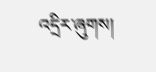འདྲིར་ཞུགས།